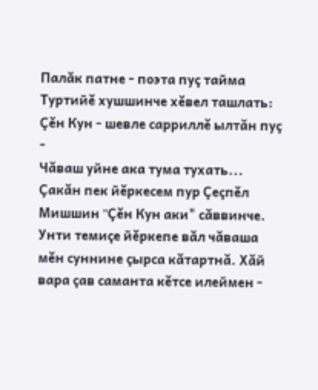Палăк патне - поэта пуç тайма
Туртийĕ хушшинче хĕвел ташлать:
Çĕн Кун - шевле сарриллĕ ылтăн пуç -
Чăваш уйне ака тума тухать...
Çакăн пек йĕркесем пур Çеçпĕл Мишшин "Çĕн Кун аки" сăввинче. Унти темиçе йĕркепе вăл чăваша мĕн суннине çырса кăтартнă. Хăй вара çав саманта кĕтсе илеймен -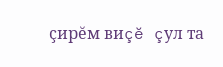çирĕм виçĕ çул та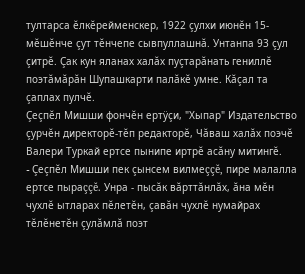тултарса ĕлкĕрейменскер, 1922 çулхи июнĕн 15-мĕшĕнче çут тĕнчепе сывпуллашнă. Унтанпа 93 çул çитрĕ. Çак кун яланах халăх пуçтарăнать гениллĕ поэтăмăрăн Шупашкарти палăкĕ умне. Кăçал та çаплах пулчĕ.
Çеçпĕл Мишши фончĕн ертÿçи, "Хыпар" Издательство çурчĕн директорĕ-тĕп редакторĕ, Чăваш халăх поэчĕ Валери Туркай ертсе пынипе иртрĕ асăну митингĕ.
- Çеçпĕл Мишши пек çынсем вилмеççĕ, пире малалла ертсе пыраççĕ. Унра - пысăк вăрттăнлăх, ăна мĕн чухлĕ ытларах пĕлетĕн, çавăн чухлĕ нумайрах тĕлĕнетĕн çулăмлă поэт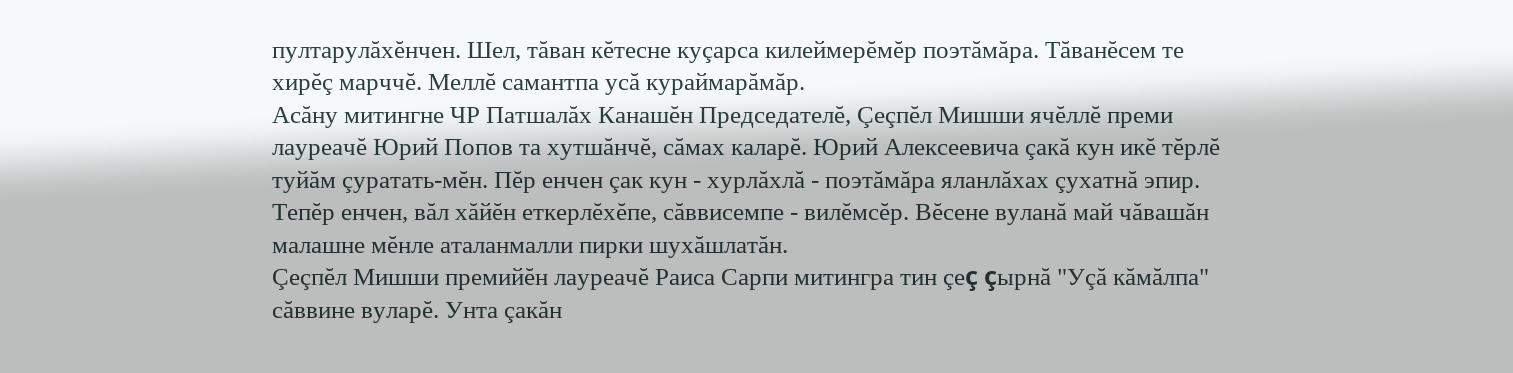пултарулăхĕнчен. Шел, тăван кĕтесне куçарса килеймерĕмĕр поэтăмăра. Тăванĕсем те хирĕç марччĕ. Меллĕ самантпа усă кураймарăмăр.
Асăну митингне ЧР Патшалăх Канашĕн Председателĕ, Çеçпĕл Мишши ячĕллĕ преми лауреачĕ Юрий Попов та хутшăнчĕ, сăмах каларĕ. Юрий Алексеевича çакă кун икĕ тĕрлĕ туйăм çуратать-мĕн. Пĕр енчен çак кун - хурлăхлă - поэтăмăра яланлăхах çухатнă эпир. Тепĕр енчен, вăл хăйĕн еткерлĕхĕпе, сăввисемпе - вилĕмсĕр. Вĕсене вуланă май чăвашăн малашне мĕнле аталанмалли пирки шухăшлатăн.
Çеçпĕл Мишши премийĕн лауреачĕ Раиса Сарпи митингра тин çеç çырнă "Уçă кăмăлпа" сăввине вуларĕ. Унта çакăн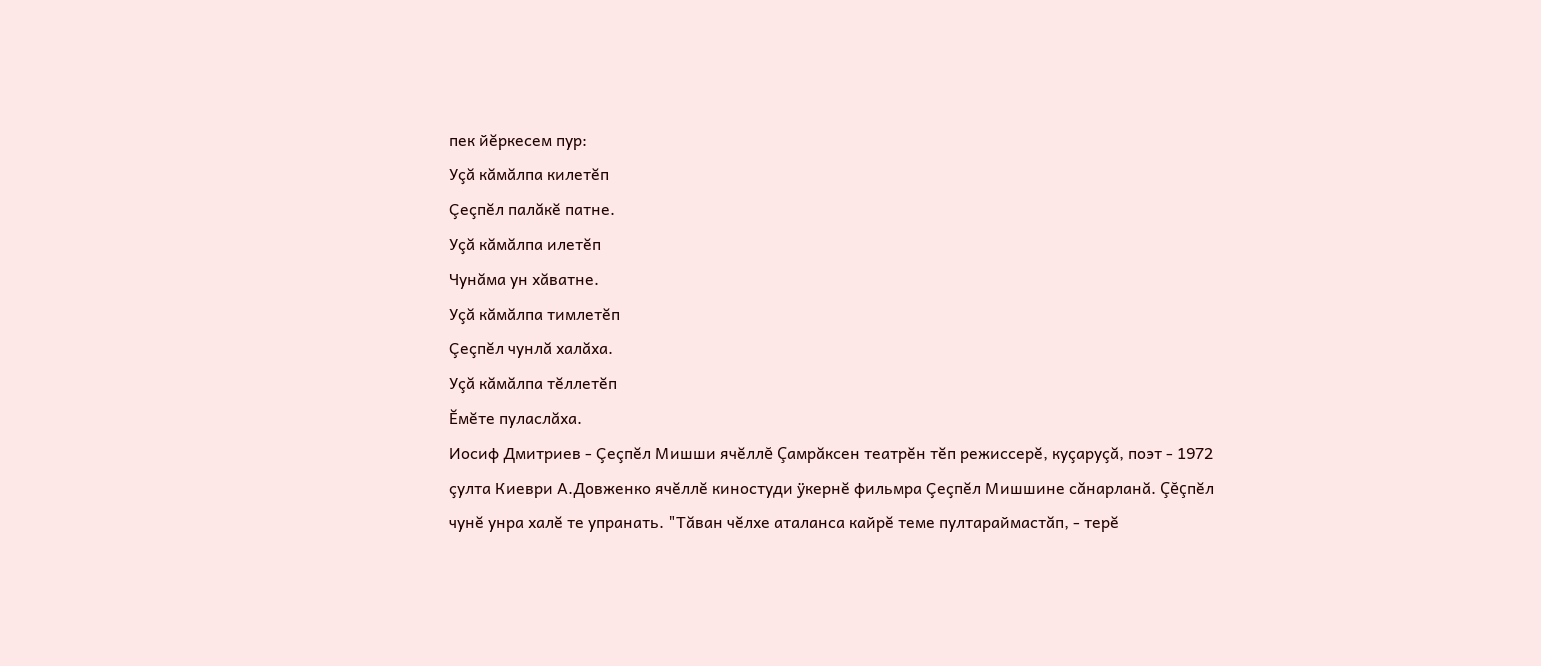пек йĕркесем пур:
Уçă кăмăлпа килетĕп
Çеçпĕл палăкĕ патне.
Уçă кăмăлпа илетĕп
Чунăма ун хăватне.
Уçă кăмăлпа тимлетĕп
Çеçпĕл чунлă халăха.
Уçă кăмăлпа тĕллетĕп
Ĕмĕте пуласлăха.
Иосиф Дмитриев - Çеçпĕл Мишши ячĕллĕ Çамрăксен театрĕн тĕп режиссерĕ, куçаруçă, поэт - 1972 çулта Киеври А.Довженко ячĕллĕ киностуди ÿкернĕ фильмра Çеçпĕл Мишшине сăнарланă. Çĕçпĕл чунĕ унра халĕ те упранать. "Тăван чĕлхе аталанса кайрĕ теме пултараймастăп, - терĕ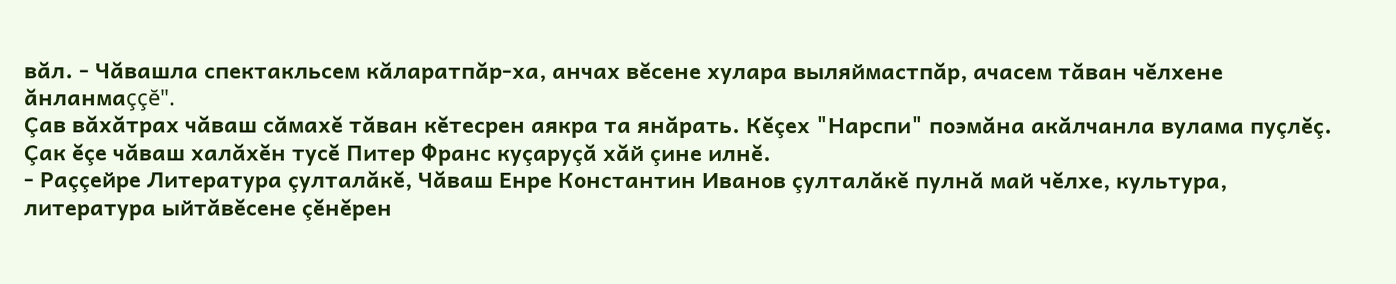вăл. - Чăвашла спектакльсем кăларатпăр-ха, анчах вĕсене хулара выляймастпăр, ачасем тăван чĕлхене ăнланмаççĕ".
Çав вăхăтрах чăваш сăмахĕ тăван кĕтесрен аякра та янăрать. Кĕçех "Нарспи" поэмăна акăлчанла вулама пуçлĕç. Çак ĕçе чăваш халăхĕн тусĕ Питер Франс куçаруçă хăй çине илнĕ.
- Раççейре Литература çулталăкĕ, Чăваш Енре Константин Иванов çулталăкĕ пулнă май чĕлхе, культура, литература ыйтăвĕсене çĕнĕрен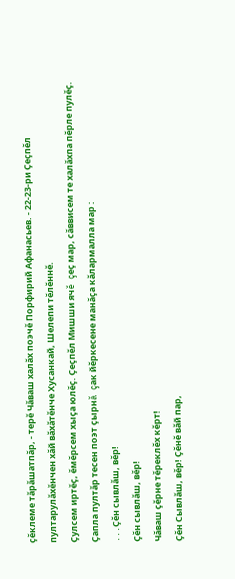çĕклеме тăрăшатпăр, - терĕ Чăваш халăх поэчĕ Порфирий Афанасьев. - 22-23-ри Çеçпĕл пултарулăхĕнчен хăй вăхăтĕнче Хусанкай, Шелепи тĕлĕннĕ.
Çулсем иртĕç, ĕмĕрсем хыçа юлĕç. Çеçпĕл Мишши ячĕ çеç мар, сăввисем те халăхпа пĕрле пулĕç. Çапла пултăр тесен поэт çырнă çак йĕркесене манăçа кăлармалла мар :
...Çĕн сывлăш, вĕр!
Çĕн сывлăш, вĕр!
Чăваш çĕрне тĕреклĕх кĕрт!
Çĕн Сывлăш, вĕр! Çĕнĕ вăй пар,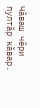Чăваш чĕри пултăр кăвар.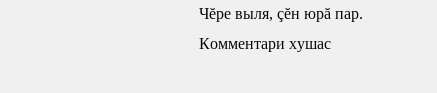Чĕре выля, çĕн юрă пар.
Комментари хушас